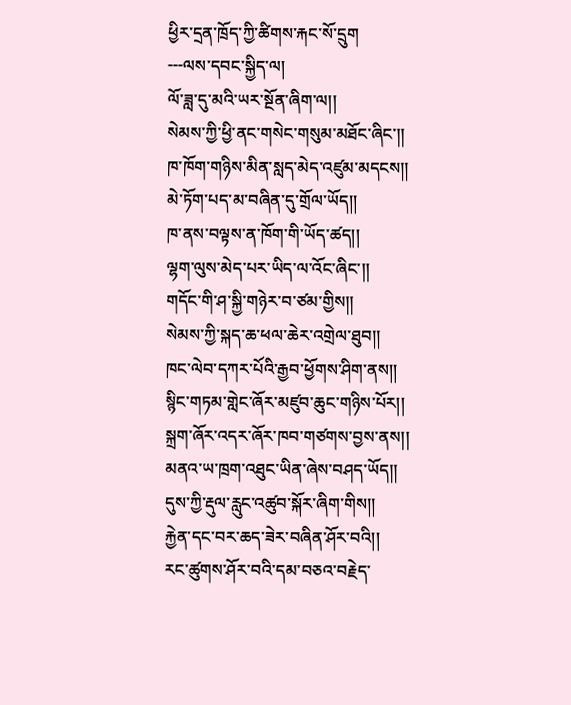ཕྱིར་དྲན་ཁྲོད་ཀྱི་ཚིགས་རྐང་སོ་དྲུག
---ལས་དབང་སྐྱིད་ལ།
ལོ་ཟླ་དུ་མའི་ཡར་སྔོན་ཞིག་ལ།།
སེམས་ཀྱི་ཕྱི་ནང་གསེང་གསུམ་མཐོང་ཞིང་།།
ཁ་ཁོག་གཉིས་མིན་སླད་མེད་འཛུམ་མདངས།།
མེ་ཏོག་པད་མ་བཞིན་དུ་གྲོལ་ཡོད།།
ཁ་ནས་བལྟས་ན་ཁོག་གི་ཡོད་ཚད།།
ལྷག་ལུས་མེད་པར་ཡིད་ལ་འོང་ཞིང་།།
གདོང་གི་ཤ་སྐྱི་གཉེར་བ་ཙམ་གྱིས།།
སེམས་ཀྱི་སྐད་ཆ་ཕལ་ཆེར་འགྲེལ་ཐུབ།།
ཁང་ལེབ་དཀར་པོའི་རྒྱབ་ཕྱོགས་ཤིག་ནས།།
སྙིང་གཏམ་གླེང་ཞོར་མཛུབ་ཆུང་གཉིས་པོར།།
སྐྲག་ཞོར་འདར་ཞོར་ཁབ་གཙགས་བྱས་ནས།།
མནའ་ཡ་ཁྲག་འཐུང་ཡིན་ཞེས་བཤད་ཡོད།།
དུས་ཀྱི་རྡུལ་རླུང་འཚུབ་སྐོར་ཞིག་གིས།།
རྐྱེན་དང་བར་ཆད་ཟེར་བཞིན་ཤོར་བའི།།
རང་ཚུགས་ཤོར་བའི་དམ་བཅའ་བརྗེད་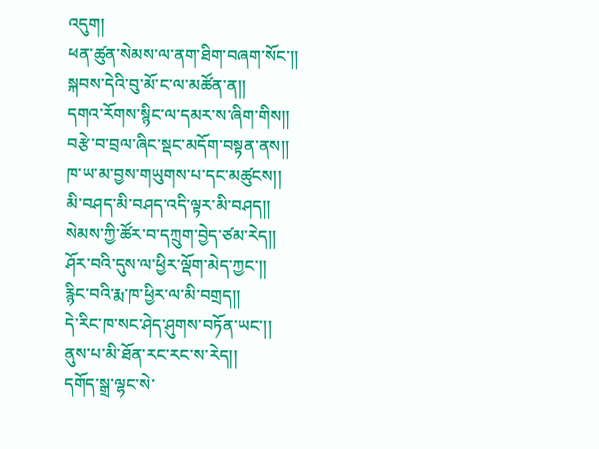འདུག།
ཕན་ཚུན་སེམས་ལ་ནག་ཐིག་བཞག་སོང་།།
སྐབས་དེའི་བུ་མོ་ང་ལ་མཚོན་ན།།
དགའ་རོགས་སྙིང་ལ་དམར་ས་ཞིག་གིས།།
བརྩེ་བ་བྲལ་ཞིང་སྡང་མདོག་བསྟན་ནས།།
ཁ་ཡ་མ་བྱས་གཡུགས་པ་དང་མཚུངས།།
མི་བཤད་མི་བཤད་འདི་ལྟར་མི་བཤད།།
སེམས་ཀྱི་ཚོར་བ་དཀྲུག་བྱེད་ཙམ་རེད།།
ཤོར་བའི་དུས་ལ་ཕྱིར་ལྡོག་མེད་ཀྱང་།།
རྙིང་བའི་རྨ་ཁ་ཕྱིར་ལ་མི་བགྲད།།
དེ་རིང་ཁ་སང་ཤེད་ཤུགས་བཏོན་ཡང་།།
ནུས་པ་མི་ཐོན་རང་རང་ས་རེད།།
དགོད་སྒྲ་ལྷང་སེ་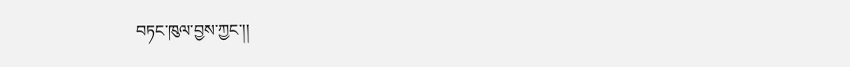བཏང་ཁུལ་བྱས་ཀྱང་།།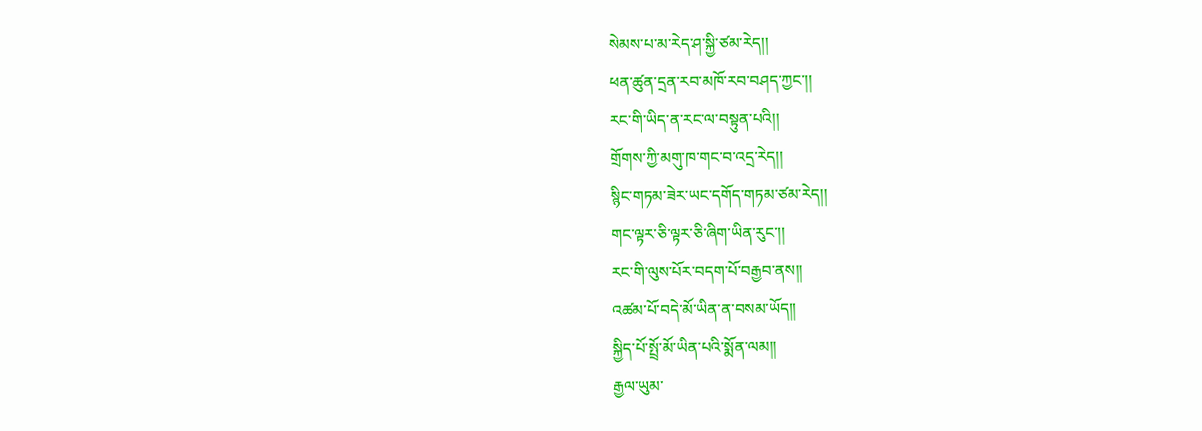སེམས་པ་མ་རེད་ཤ་སྐྱི་ཙམ་རེད།།
ཕན་ཚུན་དྲན་རབ་མཁོ་རབ་བཤད་ཀྱང་།།
རང་གི་ཡིད་ན་རང་ལ་བསྟུན་པའི།།
གྲོགས་ཀྱི་མགུ་ཁ་གང་བ་འདྲ་རེད།།
སྙིང་གཏམ་ཟེར་ཡང་དགོད་གཏམ་ཙམ་རེད།།
གང་ལྟར་ཅི་ལྟར་ཅི་ཞིག་ཡིན་རུང་།།
རང་གི་ལུས་པོར་བདག་པོ་བརྒྱབ་ནས།།
འཚམ་པོ་བདེ་མོ་ཡིན་ན་བསམ་ཡོད།།
སྐྱིད་པོ་སྤྲོ་མོ་ཡིན་པའི་སྨོན་ལམ།།
རྒྱལ་ཡུམ་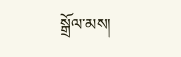སྒྲོལ་མས།